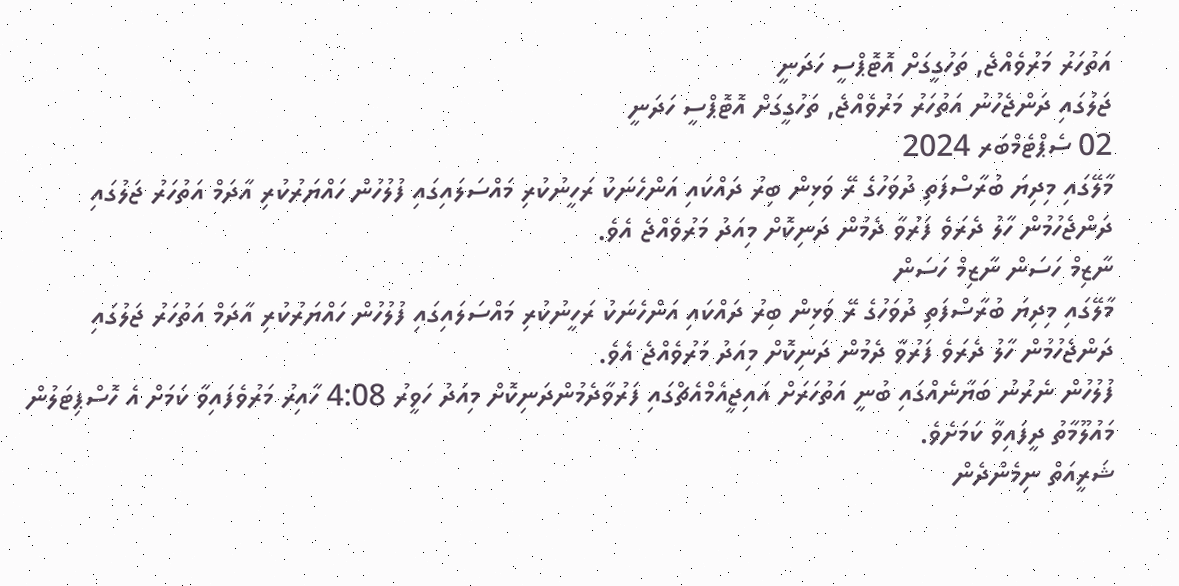އަތުހަރު މަރުވެއްޖެ, ތަހުގީގަށް އޮޓޮޕްސީ ހަދަނީ
ޖަލުގައި ދަންޖެހުނު އަތުހަރު މަރުވެއްޖެ, ތަހުގީގަށް އޮޓޮޕްސީ ހަދަނީ
02 ސެޕްޓެމްބަރ 2024
މާލޭގައި މިދިޔަ ބުރާސްފަތި ދުވަހުގެ ރޭ ވަޅިން ބިރު ދައްކައި އަންހެނަކު ރަހީނުކުރި މައްސަލައިގައި ފުލުހުން ހައްޔަރުކުރި އާދަމް އަތުހަރު ޖަލުގައި ދަންޖެހުމުން ހާލު ދެރަވެ ފަރުވާ ދެމުން ދަނިކޮށް މިއަދު މަރުވެއްޖެ އެވެ.
ނާޒިމް ހަސަން ނާޒިމް ހަސަން
މާލޭގައި މިދިޔަ ބުރާސްފަތި ދުވަހުގެ ރޭ ވަޅިން ބިރު ދައްކައި އަންހެނަކު ރަހީނުކުރި މައްސަލައިގައި ފުލުހުން ހައްޔަރުކުރި އާދަމް އަތުހަރު ޖަލުގައި ދަންޖެހުމުން ހާލު ދެރަވެ ފަރުވާ ދެމުން ދަނިކޮށް މިއަދު މަރުވެއްޖެ އެވެ.
ފުލުހުން ނެރުނު ބަޔާނެއްގައި ބުނީ އަތުހަރަށް އައިޖީއެމްއެޗްގައި ފަރުވާދެމުންދަނިކޮށް މިއަދު ހަވީރު 4:08 ހާއިރު މަރުވެފައިވާ ކަމަށް އެ ހޮސްޕިޓަލުން މައުލޫމާތު ދީފައިވާ ކަމަށެވެ.
ޝަރީއަތް ނިމެންދެން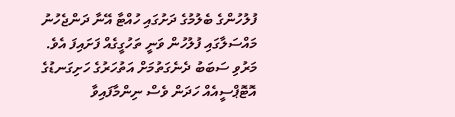ފުލުހުންގެ ބެލުމުގެ ދަށުގައި ހުއްޓާ އޭނާ ދަންޖެހުނު މައްސަލާގައި ފުލުހުން ވަނީ ތަހުގީގެއް ފަށައިފަ އެވެ. މަރުވި ސަބަބު ދެނެގަތުމަށް އަތުހަރުގެ ހަށިގަނޑުގެ އޮޓޮޕްސީއެއް ހަދަން ވެސް ނިންމާފައިވާ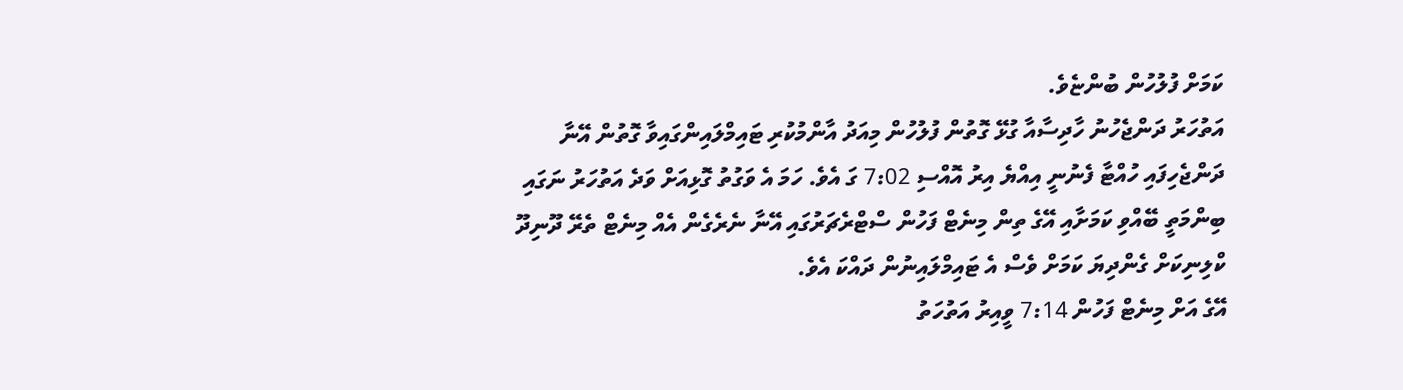ކަމަށް ފުލުހުން ބުންޏެވެ.
އަތުހަރު ދަންޖެހުނު ހާދިސާއާ ގުޅޭ ގޮތުން ފުލުހުން މިއަދު އާންމުކުރި ޓައިމްލައިންގައިވާ ގޮތުން އޭނާ ދަންޖެހިފައި ހުއްޓާ ފެނުނީ އިއްޔެ އިރު އޮއްސި 7:02 ގަ އެވެ. ހަމަ އެ ވަގުތު ގޮޅިއަށް ވަދެ އަތުހަރު ނަގައި ބިންމަތީ ބޭއްވި ކަމަށާއި އޭގެ ތިން މިނެޓް ފަހުން ސްޓްރެޗަރުގައި އޭނާ ނެރެގެން އެއް މިނެޓް ތެރޭ ދޫނިދޫ ކްލިނިކަށް ގެންދިޔަ ކަމަށް ވެސް އެ ޓައިމްލައިނުން ދައްކަ އެވެ.
އޭގެ އަށް މިނެޓް ފަހުން 7:14 ވީއިރު އަތުހަތު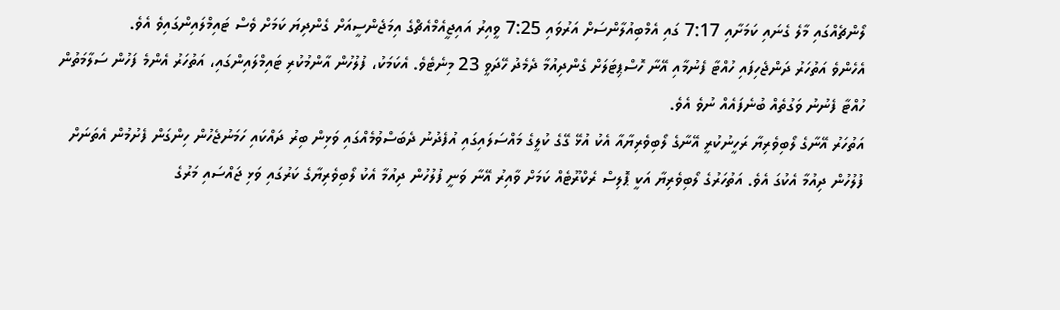ލޯންޗެއްގައި މާލެ ގެނައި ކަމަށާއި 7:17 ގައި އެމްބިއުލާންސަށް އަރުވައި 7:25 ވީއިރު އައިޖީއެމްއެޗްގެ އިމަޖެންސީއަށް ގެންދިޔަ ކަމަށް ވެސް ޓައިމްލައިންގައިވެ އެވެ.
އެހެންވެ އަތުހަރު ދަންޖެހިފައި ހުއްޓާ ފެނުމާއި އޭނާ ހޮސްޕިޓަލަށް ގެންދިއުމާ ދެމެދު ހޭދަވީ 23 މިނެޓެވެ. އެކަމަކު، ފުލުހުން އާންމުކުރި ޓައިމްލައިންގައި، އަތުހަރު އެންމެ ފަހުން ސަލާމަތުން ހުއްޓާ ފެނުނު ވަގުތެއް ބުނެފައެއް ނުވެ އެވެ.
އަތުހަރު އޭނާގެ ލޯބިވެރިޔާ ރަހީނުކުރީ އޭނާގެ ލޯބިވެރިޔާއާ އެކު އުޅޭ ގޭގެ ކުލީގެ މައްސަލައިގައި އުފެދުނު ދެބަސްވުމެއްގައި ވަޅިން ބިރު ދައްކައި ހަމަނުޖެހުން ހިންގަން ފެށުމުން އެތަނަށް ފުލުހުން ދިއުމާ އެކުގަ އެވެ. އަތުހަރުގެ ލޯބިވެރިޔާ އަކީ ޕޮލިސް ރެކްރޫޓެއް ކަމަށް ވާއިރު އޭނާ ވަނީ ފުލުހުން ދިއުމާ އެކު ލޯބިވެރިޔާގެ ކަރުގައި ވަޅި ޖައްސައި މަރުގެ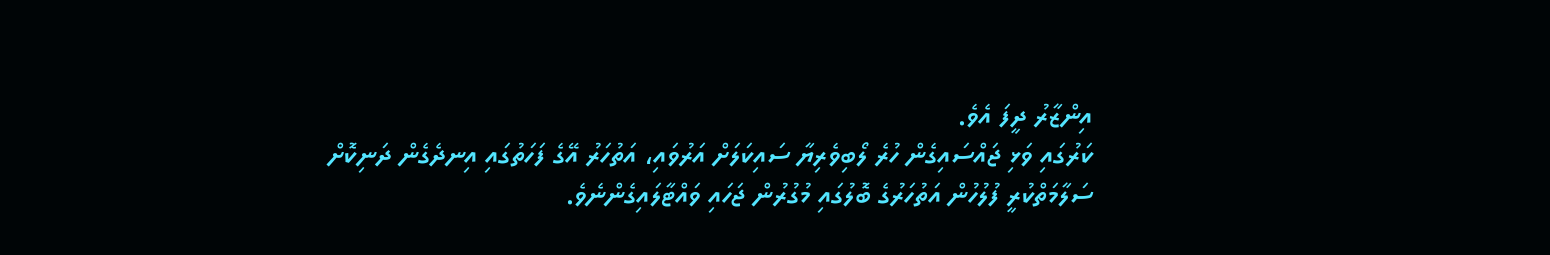އިންޒާރު ދީފަ އެވެ.
ކަރުގައި ވަޅި ޖައްސައިގެން ހުރެ ލޯބިވެރިޔާ ސައިކަލަށް އަރުވައި، އަތުހަރު އޭގެ ފަހަތުގައި އިނދެގެން ދަނިކޮށް ސަލާމަތްކުރީ ފުލުހުން އަތުހަރުގެ ބޮލުގައި މުގުރުން ޖަހައި ވައްޓާލައިގެންނެވެ.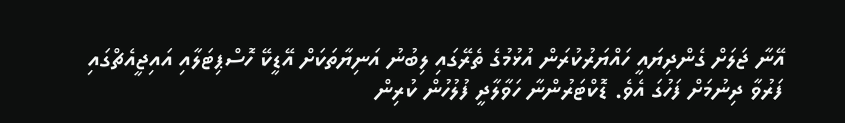އޭނާ ޖަލަށް ގެންދިޔައީ ހައްޔަރުކުރަން އުޅުމުގެ ތެރޭގައި ލިބުނު އަނިޔާތަކަށް އޭޑީކޭ ހޮސްޕިޓަލާއި އައިޖީއެޗްގައި ފަރުވާ ދިނުމަށް ފަހުގަ އެވެ. ޑޮކްޓަރުންނާ ހަވާލާދީ ފުލުހުން ކުރިން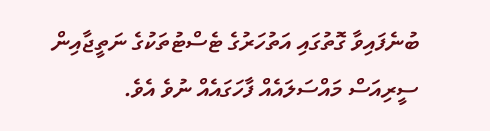ބުނެފައިވާ ގޮތުގައި އަތުހަރުގެ ޓެސްޓުތަކުގެ ނަތީޖާއިން ސީރިއަސް މައްސަލައެއް ފާހަގައެއް ނުވެ އެވެ.